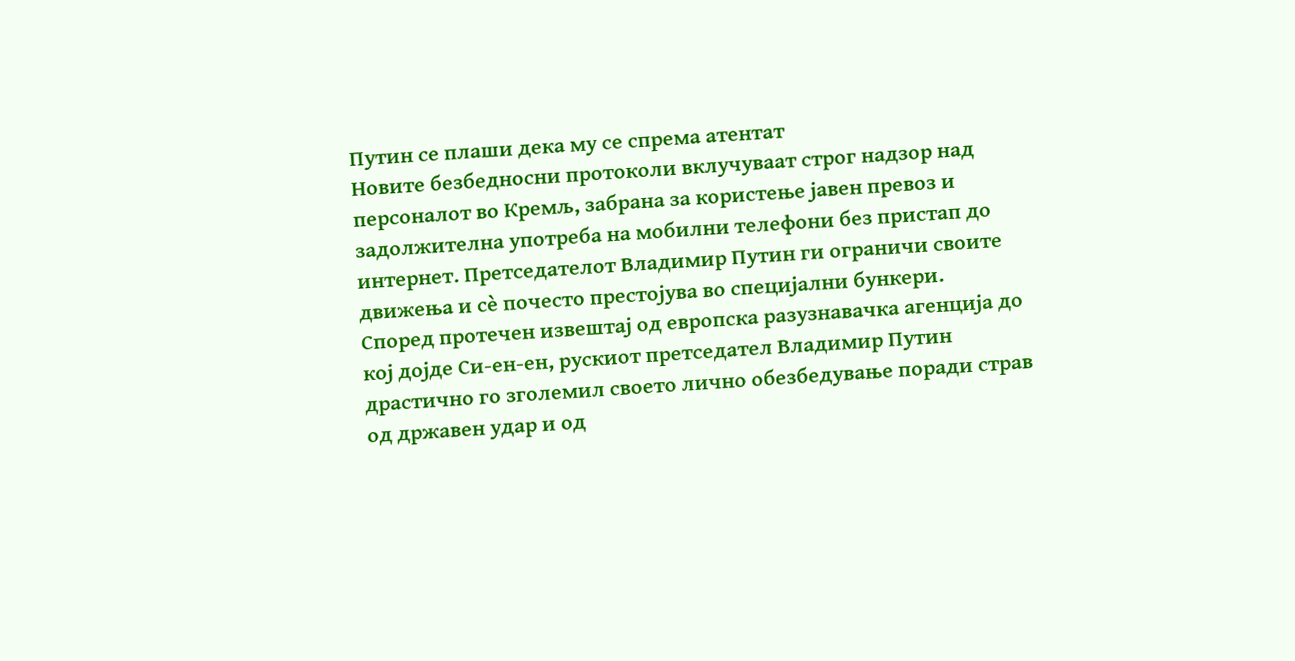Путин се плаши дека му се спрема атентат
Новите безбедносни протоколи вклучуваат строг надзор над персоналот во Кремљ, забрана за користење јавен превоз и задолжителна употреба на мобилни телефони без пристап до интернет. Претседателот Владимир Путин ги ограничи своите движења и сè почесто престојува во специјални бункери.
Според протечен извештај од европска разузнавачка агенција до кој дојде Си-ен-ен, рускиот претседател Владимир Путин драстично го зголемил своето лично обезбедување поради страв од државен удар и од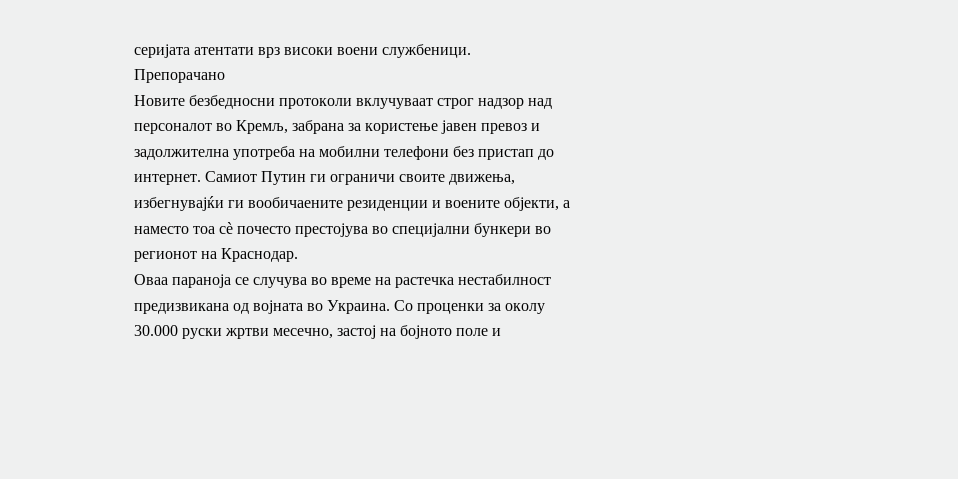серијата атентати врз високи воени службеници.
Препорачано
Новите безбедносни протоколи вклучуваат строг надзор над персоналот во Кремљ, забрана за користење јавен превоз и задолжителна употреба на мобилни телефони без пристап до интернет. Самиот Путин ги ограничи своите движења, избегнувајќи ги вообичаените резиденции и воените објекти, а наместо тоа сè почесто престојува во специјални бункери во регионот на Краснодар.
Оваа параноја се случува во време на растечка нестабилност предизвикана од војната во Украина. Со проценки за околу 30.000 руски жртви месечно, застој на бојното поле и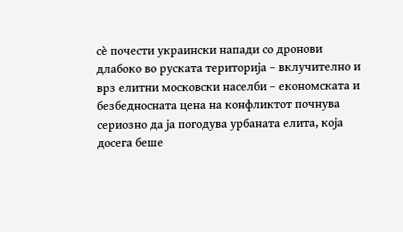сè почести украински напади со дронови длабоко во руската територија – вклучително и врз елитни московски населби – економската и безбедносната цена на конфликтот почнува сериозно да ја погодува урбаната елита, која досега беше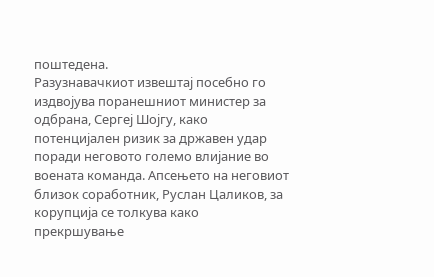поштедена.
Разузнавачкиот извештај посебно го издвојува поранешниот министер за одбрана, Сергеј Шојгу, како потенцијален ризик за државен удар поради неговото големо влијание во воената команда. Апсењето на неговиот близок соработник, Руслан Цаликов, за корупција се толкува како прекршување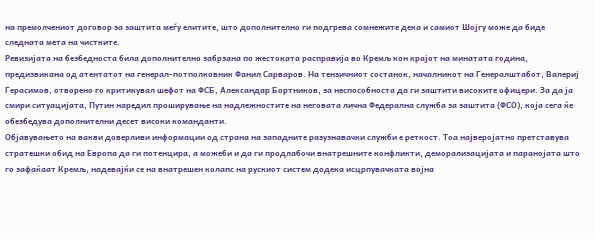на премолчениот договор за заштита меѓу елитите, што дополнително ги подгрева сомнежите дека и самиот Шојгу може да биде следната мета на чистките.
Ревизијата на безбедноста била дополнително забрзана по жестоката расправија во Кремљ кон крајот на минатата година, предизвикана од атентатот на генерал-потполковник Фанил Сарваров. На тензичниот состанок, началникот на Генералштабот, Валериј Герасимов, отворено го критикувал шефот на ФСБ, Александар Бортников, за неспособноста да ги заштити високите офицери. За да ја смири ситуацијата, Путин наредил проширување на надлежностите на неговата лична Федерална служба за заштита (ФСО), која сега ќе обезбедува дополнителни десет високи команданти.
Објавувањето на вакви доверливи информации од страна на западните разузнавачки служби е реткост. Тоа најверојатно претставува стратешки обид на Европа да ги потенцира, а можеби и да ги продлабочи внатрешните конфликти, деморализацијата и паранојата што го зафаќаат Кремљ, надевајќи се на внатрешен колапс на рускиот систем додека исцрпувачката војна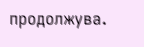продолжува.